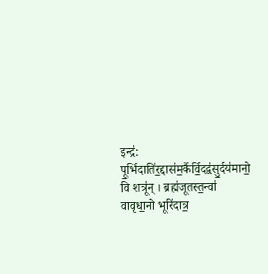इन्द्र॑: पू॒र्भिदाति॑र॒द्दास॑म॒र्कैर्वि॒दद्व॑सु॒र्दय॑मानो॒ वि शत्रू॑न् । ब्रह्म॑जूतस्त॒न्वा॑ वावृधा॒नो भूरि॑दात्र॒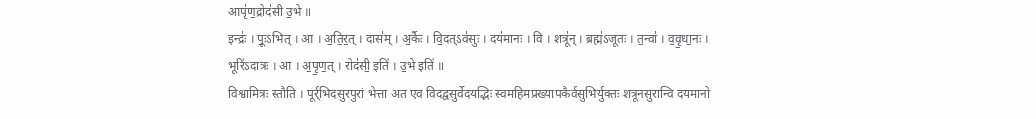आपृ॑ण॒द्रोद॑सी उ॒भे ॥
इन्द्रः॑ । पूः॒ऽभित् । आ । अ॒ति॒र॒त् । दास॑म् । अ॒र्कैः । वि॒दत्ऽव॑सुः । दय॑मानः । वि । शत्रू॑न् । ब्रह्म॑ऽजूतः । त॒न्वा॑ । व॒वृ॒धा॒नः । भूरि॑ऽदात्रः । आ । अ॒पृ॒ण॒त् । रोद॑सी॒ इति॑ । उ॒भे इति॑ ॥
विश्वामित्रः स्तौति । पूर्र्भिदसुरपुरां भेत्ता अत एव विदद्वसुर्वेदयद्भिः स्वमहिमप्रख्यापकैर्वसुभिर्युक्तः शत्रूनसुरान्वि दयमानो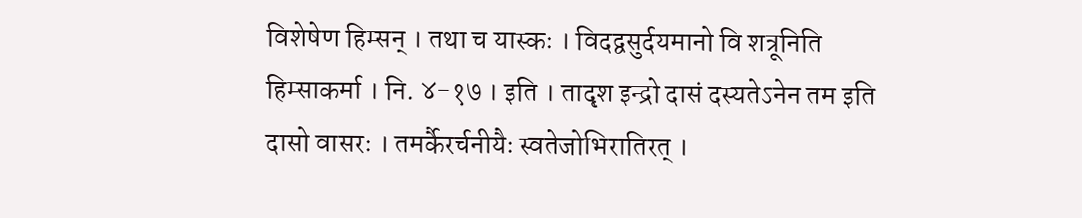विशेषेण हिम्सन् । तथा च यास्कः । विदद्वसुर्दयमानो वि शत्रूनिति हिम्साकर्मा । नि. ४-१७ । इति । तादृश इन्द्रो दासं दस्यतेऽनेन तम इति दासो वासरः । तमर्कैरर्चनीयैः स्वतेजोभिरातिरत् ।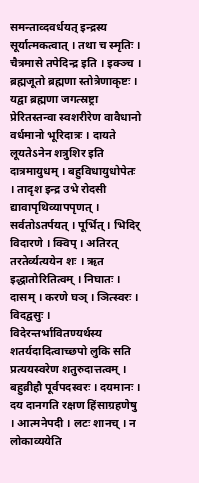समन्ताव्दवर्धयत् इन्द्रस्य सूर्यात्मकत्वात् । तथा च स्मृतिः । चैत्रमासे तपेदिन्द्र इति । इक्ञ्च । ब्रह्मजूतो ब्रह्मणा स्तोत्रेणाकृष्टः । यद्वा ब्रह्मणा जगत्स्रष्ट्रा प्रेरितस्तन्वा स्वशरीरेण वावैधानो वर्धमानो भूरिदात्रः । दायते लूयतेऽनेन शत्रुशिर इति दात्रमायुधम् । बहुविधायुधोपेतः । तादृश इन्द्र उभे रोदसी द्यावापृथिव्यापपृणत् । सर्वतोऽतर्पयत् । पूर्भित् । भिदिर् विदारणे । क्विप् । अतिरत् तरतेर्व्यत्ययेन शः । ऋत इद्धातोरितित्वम् । निघातः । दासम् । करणे घञ् । ञित्स्वरः । विदद्वसुः । विदेरन्तर्भावितण्यर्थस्य शतर्यदादित्वाच्छपो लुकि सति प्रत्ययस्वरेण शतुरुदात्तत्वम् । बहुव्रीहौ पूर्वपदस्वरः । दयमानः । दय दानगति रक्षण हिंसाग्रहणेषु । आत्मनेपदी । लटः शानच् । न लोकाव्ययेति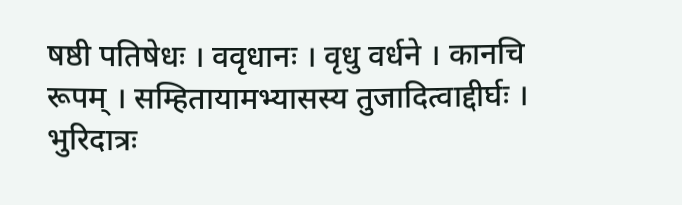षष्ठी पतिषेधः । ववृधानः । वृधु वर्धने । कानचि रूपम् । सम्हितायामभ्यासस्य तुजादित्वाद्दीर्घः । भुरिदात्रः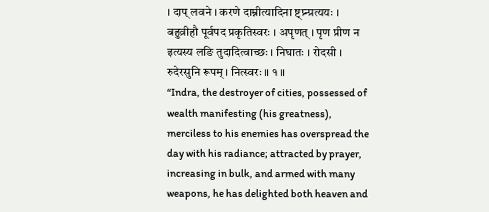। दाप् लवने । करणे दाम्नीत्यादिना ष्ट्प्र्न्प्रत्ययः । बहुव्रीहौ पूर्वपद प्रकृतिस्वरः । अपृणत् । पृण प्रीण न इत्यस्य लङि तुदादित्वाच्छः । निघातः । रोदसी । रुदेरसुनि रूपम् । नित्स्वरः ॥ १ ॥
“Indra, the destroyer of cities, possessed of wealth manifesting (his greatness), merciless to his enemies has overspread the day with his radiance; attracted by prayer, increasing in bulk, and armed with many weapons, he has delighted both heaven and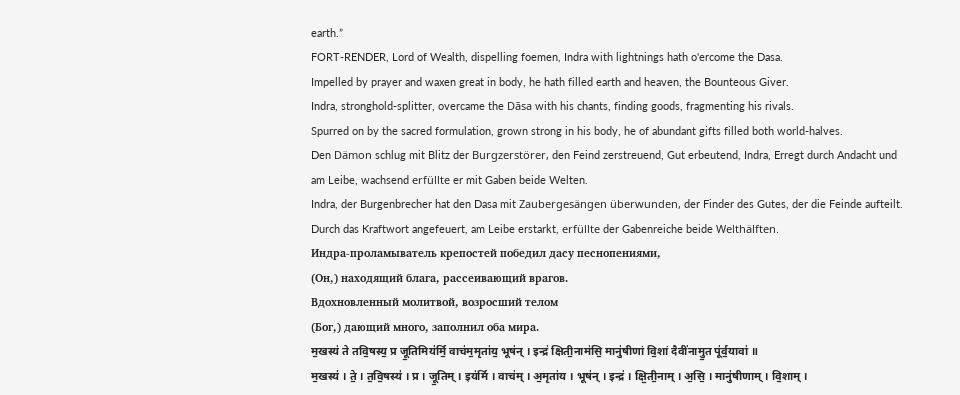earth.”
FORT-RENDER, Lord of Wealth, dispelling foemen, Indra with lightnings hath o'ercome the Dasa.
Impelled by prayer and waxen great in body, he hath filled earth and heaven, the Bounteous Giver.
Indra, stronghold-splitter, overcame the Dāsa with his chants, finding goods, fragmenting his rivals.
Spurred on by the sacred formulation, grown strong in his body, he of abundant gifts filled both world-halves.
Den Dämon schlug mit Blitz der Burgzerstörer, den Feind zerstreuend, Gut erbeutend, Indra, Erregt durch Andacht und am Leibe, wachsend erfüllte er mit Gaben beide Welten.
Indra, der Burgenbrecher hat den Dasa mit Zaubergesängen überwunden, der Finder des Gutes, der die Feinde aufteilt. Durch das Kraftwort angefeuert, am Leibe erstarkt, erfüllte der Gabenreiche beide Welthälften.
Индра-проламыватель крепостей победил дасу песнопениями,
(Он,) находящий блага, рассеивающий врагов.
Вдохновленный молитвой, возросший телом
(Бог,) дающий много, заполнил оба мира.
म॒खस्य॑ ते तवि॒षस्य॒ प्र जू॒तिमिय॑र्मि॒ वाच॑म॒मृता॑य॒ भूष॑न् । इन्द्र॑ क्षिती॒नाम॑सि॒ मानु॑षीणां वि॒शां दैवी॑नामु॒त पू॑र्व॒यावा॑ ॥
म॒खस्य॑ । ते॒ । त॒वि॒षस्य॑ । प्र । जू॒तिम् । इय॑र्मि । वाच॑म् । अ॒मृता॑य । भूष॑न् । इन्द्र॑ । क्षि॒ती॒नाम् । अ॒सि॒ । मानु॑षीणाम् । वि॒शाम् ।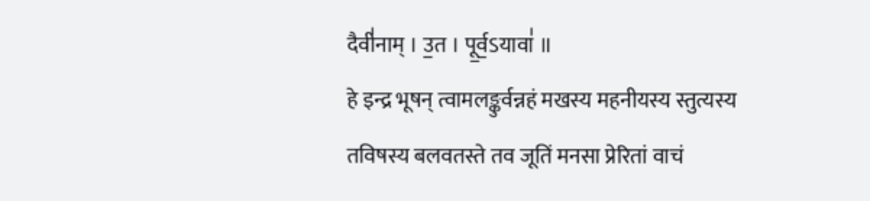दैवी॑नाम् । उ॒त । पू॒र्व॒ऽयावा॑ ॥
हे इन्द्र भूषन् त्वामलङ्कुर्वन्नहं मखस्य महनीयस्य स्तुत्यस्य तविषस्य बलवतस्ते तव जूतिं मनसा प्रेरितां वाचं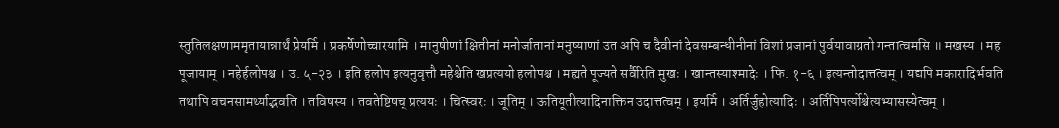स्तुतिलक्षणाममृतायान्नार्थं प्रेयर्मि । प्रकर्षेणोच्चारयामि । मानुषीणां क्षितीनां मनोर्जातानां मनुष्याणां उत अपि च दैवीनां देवसम्बन्धीनीनां विशां प्रजानां पुर्वयावाग्रतो गन्तात्वमसि ॥ मखस्य । मह पूजायाम् । नहेर्हलोपश्च । उ. ५-२३ । इति हलोप इत्यनुवृत्तौ महेश्चेति खप्रत्ययो हलोपश्च । मह्यते पूज्यते सर्वैरिति मुखः । खान्तस्याश्मादेः । फि. १-६ । इत्यन्तोदात्तत्वम् । यद्यपि मकारादिर्भवति तथापि वचनसामर्थ्याद्भवति । तविषस्य । तवतेष्टिषच् प्रत्ययः । चित्स्वरः । जूतिम् । ऊतियूतीत्यादिनाक्तिन उदात्तत्वम् । इयर्मि । अर्तिर्जुहोत्यादिः । अर्तिपिपर्त्योश्चेत्यभ्यासस्येत्वम् ।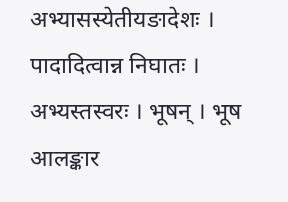अभ्यासस्येतीयङादेशः । पादादित्वान्न निघातः । अभ्यस्तस्वरः । भूषन् । भूष आलङ्कार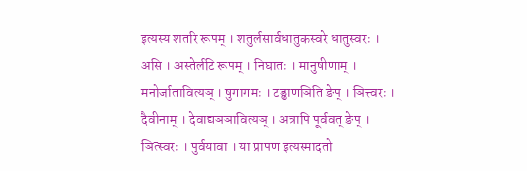इत्यस्य शतरि रूपम् । शतुर्लसार्वधातुकस्वरे धातुस्वरः । असि । अस्तेर्लटि रूपम् । निघातः । मानुषीणाम् । मनोर्जातावित्यञ् । षुगागमः । टड्ढाणञिति ङेप् । ञित्त्वरः । दैवीनाम् । देवाद्यञञावित्यञ् । अत्रापि पूर्ववत् ङेप् । ञित्स्वरः । पुर्वयावा । या प्रापण इत्यस्मादतो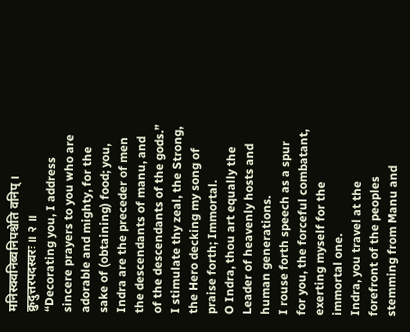मनिस्क्वनिब्वनिपश्चेति वनिप् । क्रुदुत्तरपदस्वरः ॥ २ ॥
“Decorating you, I address sincere prayers to you who are adorable and mighty, for the sake of (obtaining) food; you, Indra are the preceder of men the descendants of manu, and of the descendants of the gods.”
I stimulate thy zeal, the Strong, the Hero decking my song of praise forth; Immortal.
O Indra, thou art equally the Leader of heavenly hosts and human generations.
I rouse forth speech as a spur for you, the forceful combatant, exerting myself for the immortal one.
Indra, you travel at the forefront of the peoples stemming from Manu and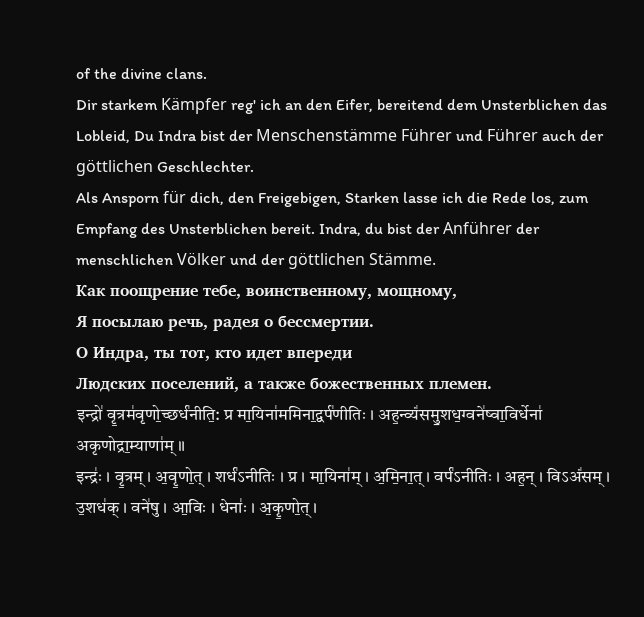of the divine clans.
Dir starkem Kämpfer reg' ich an den Eifer, bereitend dem Unsterblichen das Lobleid, Du Indra bist der Menschenstämme Führer und Führer auch der göttlichen Geschlechter.
Als Ansporn für dich, den Freigebigen, Starken lasse ich die Rede los, zum Empfang des Unsterblichen bereit. Indra, du bist der Anführer der menschlichen Völker und der göttlichen Stämme.
Как поощрение тебе, воинственному, мощному,
Я посылаю речь, радея о бессмертии.
О Индра, ты тот, кто идет впереди
Людских поселений, а также божественных племен.
इन्द्रो॑ वृ॒त्रम॑वृणो॒च्छर्ध॑नीति॒: प्र मा॒यिना॑ममिना॒द्वर्प॑णीतिः । अह॒न्व्यं॑समु॒शध॒ग्वने॑ष्वा॒विर्धेना॑ अकृणोद्रा॒म्याणा॑म् ॥
इन्द्रः॑ । वृ॒त्रम् । अ॒वृ॒णो॒त् । शर्ध॑ऽनीतिः । प्र । मा॒यिना॑म् । अ॒मि॒ना॒त् । वर्प॑ऽनीतिः । अह॒न् । विऽअं॑सम् । उ॒शध॑क् । वने॑षु । आ॒विः । धेनाः॑ । अ॒कृ॒णो॒त् ।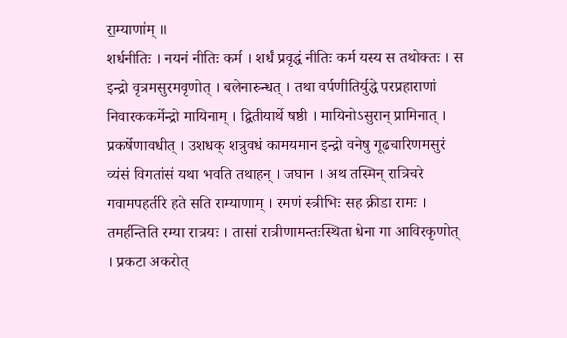रा॒म्याणा॑म् ॥
शर्धनीतिः । नयनं नीतिः कर्म । शर्धं प्रवृद्धं नीतिः कर्म यस्य स तथोक्तः । स इन्द्रो वृत्रमसुरमवृणोत् । बलेनारुन्धत् । तथा वर्पणीतिर्युद्धे परप्रहाराणां निवारककर्मेन्द्रो मायिनाम् । द्वितीयार्थे षष्ठी । मायिनोऽसुरान् प्रामिनात् । प्रकर्षेणावधीत् । उशधक् शत्रुवधं कामयमान इन्द्रो वनेषु गूढचारिणमसुरं व्यंसं विगतांसं यथा भवति तथाहन् । जघान । अथ तस्मिन् रात्रिचरे गवामपहर्तरि हते सति राम्याणाम् । रमणं स्त्रीभिः सह क्रीडा रामः । तमर्हन्तिति रम्या रात्रयः । तासां रात्रीणामन्तःस्थिता धेना गा आविरकृणोत् । प्रकटा अकरोत्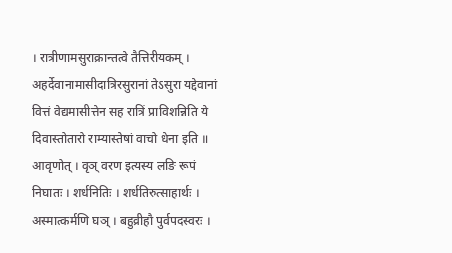। रात्रीणामसुराक्रान्तत्वे तैत्तिरीयकम् । अहर्देवानामासीदात्रिरसुरानां तेऽसुरा यद्देवानां वित्तं वेद्यमासीत्तेन सह रात्रिं प्राविशन्निति ये दिवास्तोतारो राम्यास्तेषां वाचो धेना इति ॥ आवृणोत् । वृञ् वरण इत्यस्य लङि रूपं निघातः । शर्धनितिः । शर्धतिरुत्साहार्थः । अस्मात्कर्मणि घञ् । बहुव्रीहौ पुर्वपदस्वरः ।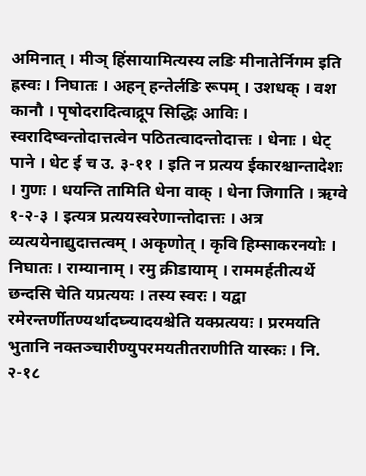अमिनात् । मीञ् हिंसायामित्यस्य लङि मीनातेर्निगम इति ह्रस्वः । निघातः । अहन् हन्तेर्लङि रूपम् । उशधक् । वश कानौ । पृषोदरादित्वाद्रूप सिद्धिः आविः । स्वरादिष्वन्तोदात्तत्वेन पठितत्वादन्तोदात्तः । धेनाः । धेट् पाने । धेट ई च उ. ३-११ । इति न प्रत्यय ईकारश्चान्तादेशः । गुणः । धयन्ति तामिति धेना वाक् । धेना जिगाति । ऋग्वे १-२-३ । इत्यत्र प्रत्ययस्वरेणान्तोदात्तः । अत्र व्यत्ययेनाद्युदात्तत्वम् । अकृणोत् । कृवि हिम्साकरनयोः । निघातः । राम्यानाम् । रमु क्रीडायाम् । राममर्हतीत्यर्थे छन्दसि चेति यप्रत्ययः । तस्य स्वरः । यद्वा रमेरन्तर्णीतण्यर्थादघ्न्यादयश्चेति यक्प्रत्ययः । प्ररमयति भुतानि नक्तञ्चारीण्युपरमयतीतराणीति यास्कः । नि. २-१८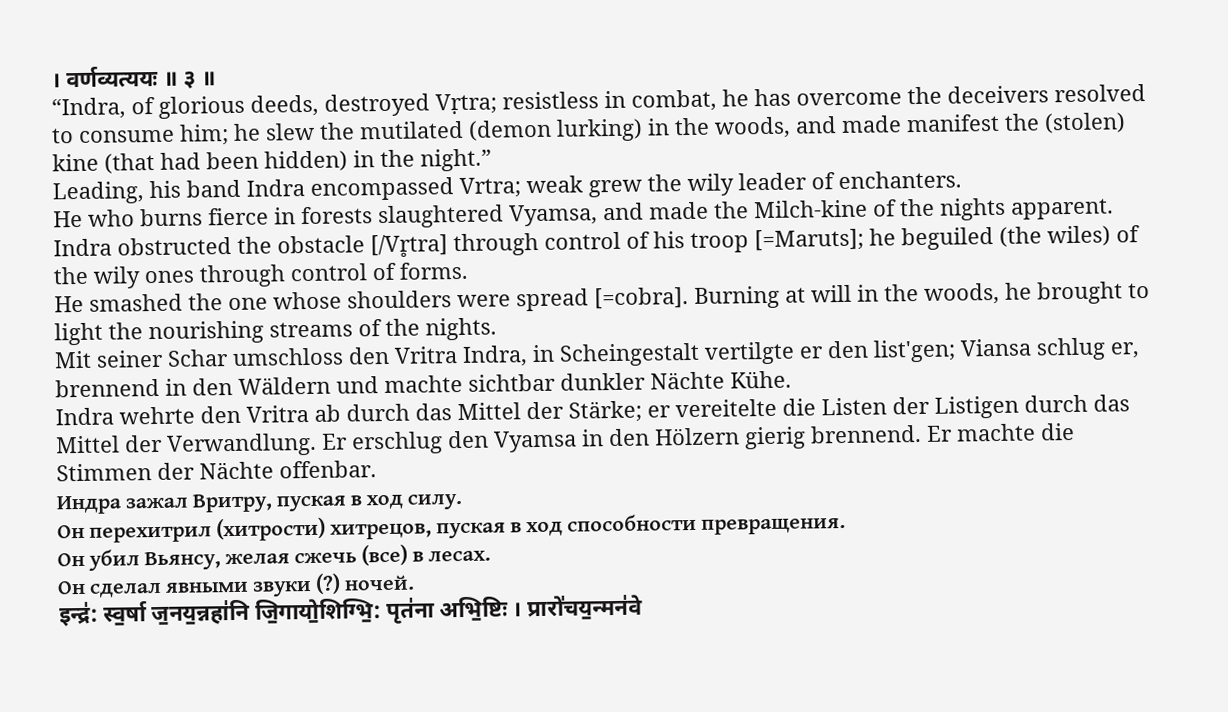। वर्णव्यत्ययः ॥ ३ ॥
“Indra, of glorious deeds, destroyed Vṛtra; resistless in combat, he has overcome the deceivers resolved to consume him; he slew the mutilated (demon lurking) in the woods, and made manifest the (stolen) kine (that had been hidden) in the night.”
Leading, his band Indra encompassed Vrtra; weak grew the wily leader of enchanters.
He who burns fierce in forests slaughtered Vyamsa, and made the Milch-kine of the nights apparent.
Indra obstructed the obstacle [/Vr̥tra] through control of his troop [=Maruts]; he beguiled (the wiles) of the wily ones through control of forms.
He smashed the one whose shoulders were spread [=cobra]. Burning at will in the woods, he brought to light the nourishing streams of the nights.
Mit seiner Schar umschloss den Vritra Indra, in Scheingestalt vertilgte er den list'gen; Viansa schlug er, brennend in den Wäldern und machte sichtbar dunkler Nächte Kühe.
Indra wehrte den Vritra ab durch das Mittel der Stärke; er vereitelte die Listen der Listigen durch das Mittel der Verwandlung. Er erschlug den Vyamsa in den Hölzern gierig brennend. Er machte die Stimmen der Nächte offenbar.
Индра зажал Вритру, пуская в ход силу.
Он перехитрил (хитрости) хитрецов, пуская в ход способности превращения.
Он убил Вьянсу, желая сжечь (все) в лесах.
Он сделал явными звуки (?) ночей.
इन्द्र॑: स्व॒र्षा ज॒नय॒न्नहा॑नि जि॒गायो॒शिग्भि॒: पृत॑ना अभि॒ष्टिः । प्रारो॑चय॒न्मन॑वे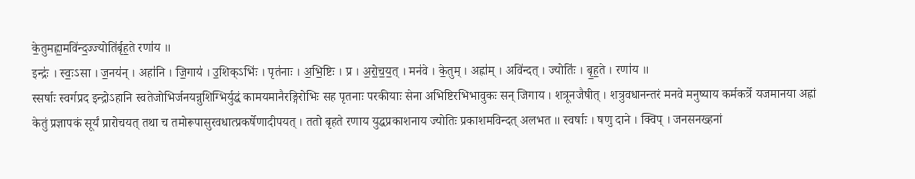के॒तुमह्ना॒मवि॑न्द॒ज्ज्योति॑र्बृह॒ते रणा॑य ॥
इन्द्रः॑ । स्वः॒ऽसा । ज॒नय॑न् । अहा॑नि । जि॒गाय॑ । उ॒शिक्ऽभिः॑ । पृत॑नाः । अ॒भि॒ष्टिः । प्र । अ॒रो॒च॒य॒त् । मन॑वे । के॒तुम् । अह्ना॑म् । अवि॑न्दत् । ज्योतिः॑ । बृ॒ह॒ते । रणा॑य ॥
स्सर्षाः स्वर्गप्रद इन्द्रोऽहानि स्वतेजोभिर्जनयन्नुशिग्भिर्युद्धं कामयमानैरङ्गिरोभिः सह पृतनाः परकीयाः सेना अभिष्टिरभिभावुकः सन् जिगाय । शत्रूनजैषीत् । शत्रुवधानन्तरं मनवे मनुष्याय कर्मकर्त्रे यजमानया अह्नां केतुं प्रज्ञापकं सूर्यं प्रारोचयत् तथा च तमोरूपासुरवधात्प्रकर्षेणादीपयत् । ततो बृहते रणाय युद्धप्रकाशनाय ज्योतिः प्रकाशमविन्दत् अलभत ॥ स्वर्षाः । षणु दाने । क्विप् । जनसनख्हनां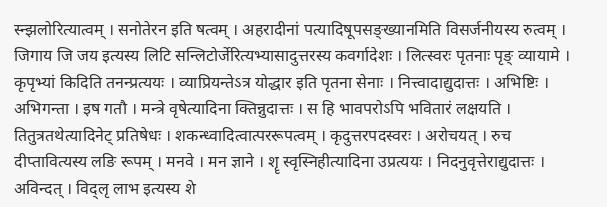स्न्झलोरित्यात्वम् । सनोतेरन इति षत्वम् । अहरादीनां पत्यादिषूपसङ्ख्यानमिति विसर्जनीयस्य रुत्वम् । जिगाय जि जय इत्यस्य लिटि सन्लिटोर्जेरित्यभ्यासादुत्तरस्य कवर्गादेशः । लित्स्वरः पृतनाः पृङ् व्यायामे । कृपृभ्यां किदिति तनन्प्रत्ययः । व्याप्रियन्तेऽत्र योद्धार इति पृतना सेनाः । नित्त्वादाद्युदात्तः । अभिष्टिः । अभिगन्ता । इष गतौ । मन्त्रे वृषेत्यादिना क्तिन्नुदात्तः । स हि भावपरोऽपि भवितारं लक्षयति । तितुत्रतथेत्यादिनेट् प्रतिषेधः । शकन्ध्वादित्वात्पररूपत्वम् । कृदुत्तरपदस्वरः । अरोचयत् । रुच दीप्तावित्यस्य लङि रूपम् । मनवे । मन ज्ञाने । शॄ स्वृस्निहीत्यादिना उप्रत्ययः । निदनुवृत्तेराद्युदात्तः । अविन्दत् । विद्लृ लाभ इत्यस्य शे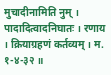मुचादीनामिति नुम् । पादादित्वादनिघातः । रणाय । क्रियाग्रहणं कर्तव्यम् । म. १-४-३२ ॥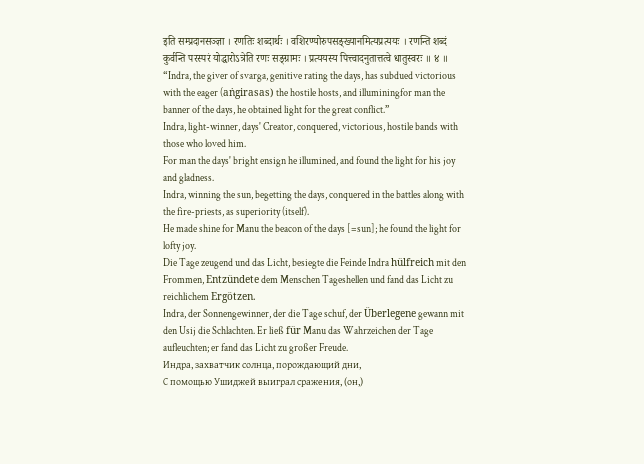इति सम्प्रदानसञ्ज्ञा । रणतिः शब्दार्थः । वशिरण्योरुपसङ्ख्यानमित्यप्रत्ययः । रणन्ति शब्दं कुर्वन्ति परस्परं योद्धारोऽत्रेति रणः सङ्ग्रामः । प्रत्ययस्य पित्त्वादनुतात्तत्वे धातुस्वरः ॥ ४ ॥
“Indra, the giver of svarga, genitive rating the days, has subdued victorious with the eager (aṅgirasas) the hostile hosts, and illuminingfor man the banner of the days, he obtained light for the great conflict.”
Indra, light-winner, days' Creator, conquered, victorious, hostile bands with those who loved him.
For man the days' bright ensign he illumined, and found the light for his joy and gladness.
Indra, winning the sun, begetting the days, conquered in the battles along with the fire-priests, as superiority (itself).
He made shine for Manu the beacon of the days [=sun]; he found the light for lofty joy.
Die Tage zeugend und das Licht, besiegte die Feinde Indra hülfreich mit den Frommen, Entzündete dem Menschen Tageshellen und fand das Licht zu reichlichem Ergötzen.
Indra, der Sonnengewinner, der die Tage schuf, der Überlegene gewann mit den Usij die Schlachten. Er ließ für Manu das Wahrzeichen der Tage aufleuchten; er fand das Licht zu großer Freude.
Индра, захватчик солнца, порождающий дни,
С помощью Ушиджей выиграл сражения, (он,)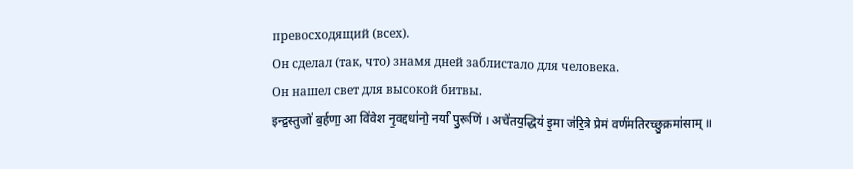превосходящий (всех).
Он сделал (так, что) знамя дней заблистало для человека.
Он нашел свет для высокой битвы.
इन्द्र॒स्तुजो॑ ब॒र्हणा॒ आ वि॑वेश नृ॒वद्दधा॑नो॒ नर्या॑ पु॒रूणि॑ । अचे॑तय॒द्धिय॑ इ॒मा ज॑रि॒त्रे प्रेमं वर्ण॑मतिरच्छु॒क्रमा॑साम् ॥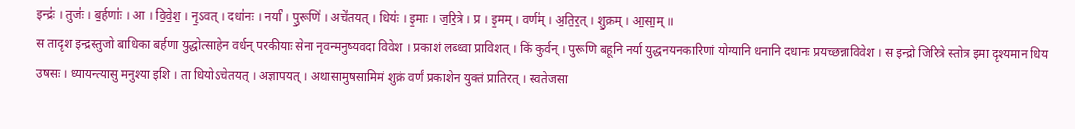इन्द्रः॑ । तुजः॑ । ब॒र्हणाः॑ । आ । वि॒वे॒श॒ । नृ॒ऽवत् । दधा॑नः । नर्या॑ । पु॒रूणि॑ । अचे॑तयत् । धियः॑ । इ॒माः । ज॒रि॒त्रे । प्र । इ॒मम् । वर्ण॑म् । अ॒ति॒र॒त् । शु॒क्रम् । आ॒सा॒म् ॥
स तादृश इन्द्रस्तुजो बाधिका बर्हणा युद्धोत्साहेन वर्धन् परकीयाः सेना नृवन्मनुष्यवदा विवेश । प्रकाशं लब्ध्वा प्राविशत् । किं कुर्वन् । पुरूणि बहूनि नर्या युद्धनयनकारिणां योग्यानि धनानि दधानः प्रयच्छन्नाविवेश । स इन्द्रो जिरित्रे स्तोत्र इमा दृश्यमान धिय उषसः । ध्यायन्त्यासु मनुश्या इशि । ता धियोऽचेतयत् । अज्ञापयत् । अथासामुषसामिमं शुक्रं वर्णं प्रकाशेन युक्तं प्रातिरत् । स्वतेजसा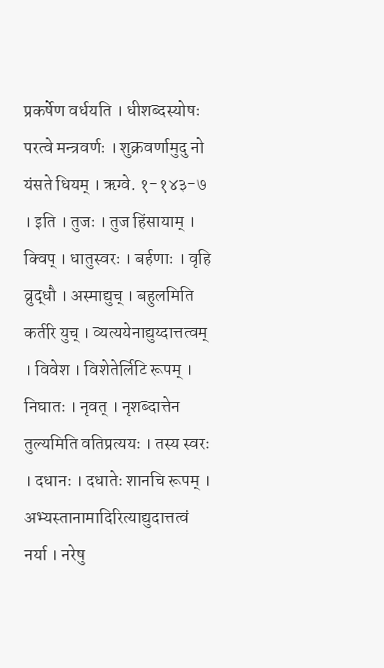प्रकर्षेण वर्धयति । धीशब्दस्योषः परत्वे मन्त्रवर्णः । शुक्रवर्णामुदु नो यंसते धियम् । ऋग्वे. १-१४३-७ । इति । तुजः । तुज हिंसायाम् । क्विप् । धातुस्वरः । बर्हणाः । वृहि व्रुद्धौ । अस्माद्युच् । बहुलमिति कर्तरि युच् । व्यत्ययेनाद्युय्दात्तत्वम् । विवेश । विशेतेर्लिटि रूपम् । निघातः । नृवत् । नृशब्दात्तेन तुल्यमिति वतिप्रत्ययः । तस्य स्वरः । दधानः । दधातेः शानचि रूपम् । अभ्यस्तानामादिरित्याद्युदात्तत्वं नर्या । नरेषु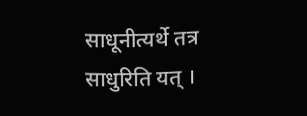साधूनीत्यर्थे तत्र साधुरिति यत् ।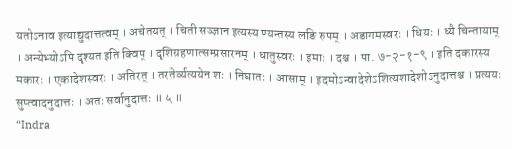यतोऽनाव इत्याद्युदात्तत्वम् । अचेतयत् । चिती सञ्ज्ञान इत्यस्य ण्यन्तस्य लङि रुपम् । अडागमस्वरः । धियः । ध्यै चिन्तायाम् । अन्येभ्योऽपि दृश्यत इति क्विप् । दृशिग्रहणात्सम्प्रसारनम् । धातुस्वरः । इमाः । दश्च । पा. ७-२-१-९ । इति दकारस्य मकारः । एकादेशस्वरः । अतिरत् । तरतेर्व्यत्ययेन शः । निघातः । आसाम् । इदमोऽन्वादेशेऽशित्यशादेशोऽनुदात्तश्च । प्रत्ययः सुप्त्वादनुदात्तः । अतः सर्वानुदात्तः ॥ ५ ॥
“Indra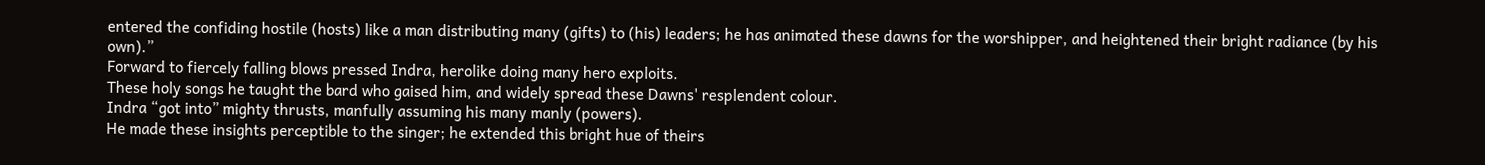entered the confiding hostile (hosts) like a man distributing many (gifts) to (his) leaders; he has animated these dawns for the worshipper, and heightened their bright radiance (by his own).”
Forward to fiercely falling blows pressed Indra, herolike doing many hero exploits.
These holy songs he taught the bard who gaised him, and widely spread these Dawns' resplendent colour.
Indra “got into” mighty thrusts, manfully assuming his many manly (powers).
He made these insights perceptible to the singer; he extended this bright hue of theirs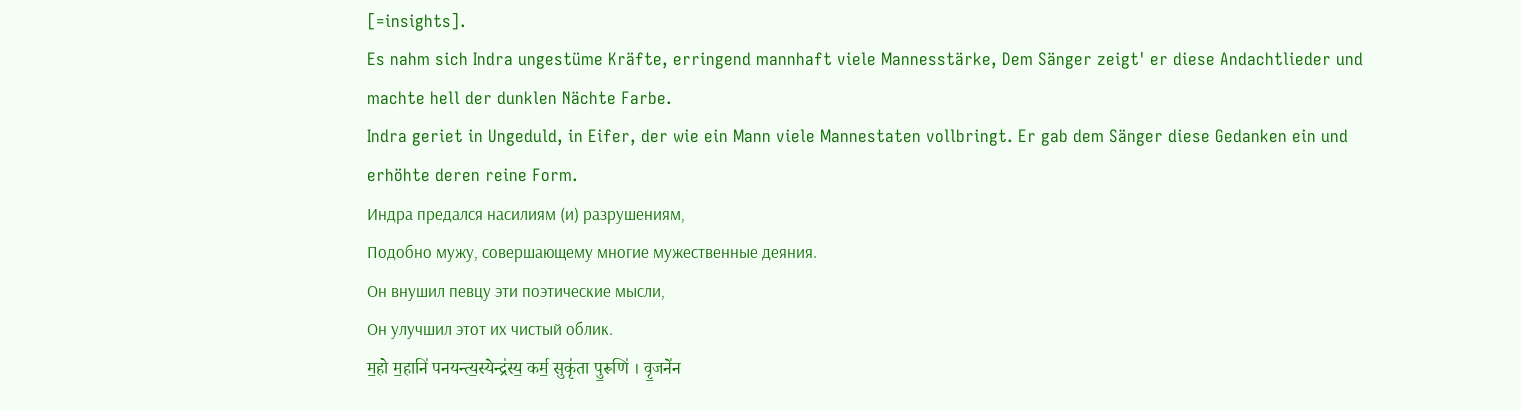[=insights].
Es nahm sich Indra ungestüme Kräfte, erringend mannhaft viele Mannesstärke, Dem Sänger zeigt' er diese Andachtlieder und machte hell der dunklen Nächte Farbe.
Indra geriet in Ungeduld, in Eifer, der wie ein Mann viele Mannestaten vollbringt. Er gab dem Sänger diese Gedanken ein und erhöhte deren reine Form.
Индра предался насилиям (и) разрушениям,
Подобно мужу, совершающему многие мужественные деяния.
Он внушил певцу эти поэтические мысли,
Он улучшил этот их чистый облик.
म॒हो म॒हानि॑ पनयन्त्य॒स्येन्द्र॑स्य॒ कर्म॒ सुकृ॑ता पु॒रूणि॑ । वृ॒जने॑न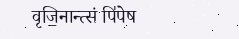वृजि॒नान्त्सं पि॑पेष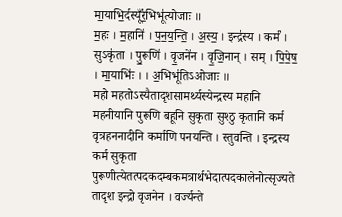मा॒याभि॒र्दस्यूँ॑र॒भिभू॑त्योजाः ॥
म॒हः । म॒हानि॑ । प॒न॒य॒न्ति॒ । अ॒स्य॒ । इन्द्र॑स्य । कर्म॑ । सुऽकृ॑ता । पु॒रूणि॑ । वृ॒जने॑न । वृ॒जि॒नान् । सम् । पि॒पे॒ष॒ । मा॒याभिः॑ । । अ॒भिभू॑तिऽओजाः ॥
महो महतोऽस्यैतादृशसामर्थ्यस्येन्द्रस्य महानि महनीयानि पुरूणि बहूनि सुकृता सुश्ठु कृतानि कर्म वृत्रहननादीनि कर्माणि पनयन्ति । स्तुवन्ति । इन्द्रस्य कर्म सुकृता पुरूणीत्येतत्पदकदम्बकमत्रार्थभेदात्पदकालेनोत्सृज्यते तादृश इन्द्रो वृजनेन । वर्ज्यन्ते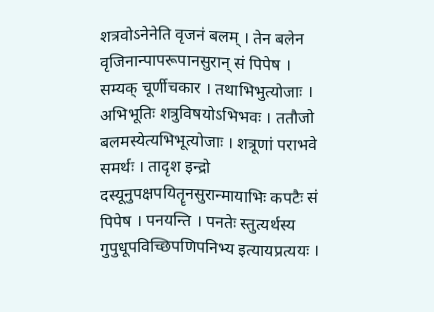शत्रवोऽनेनेति वृजनं बलम् । तेन बलेन वृजिनान्पापरूपानसुरान् सं पिपेष । सम्यक् चूर्णीचकार । तथाभिभुत्योजाः । अभिभूतिः शत्रुविषयोऽभिभवः । ततौजो बलमस्येत्यभिभूत्योजाः । शत्रूणां पराभवे समर्थः । तादृश इन्द्रो दस्यूनुपक्षपयितॄनसुरान्मायाभिः कपटैः सं पिपेष । पनयन्ति । पनतेः स्तुत्यर्थस्य गुपुधूपविच्छिपणिपनिभ्य इत्यायप्रत्ययः ।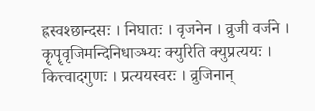ह्रस्वश्छान्दसः । निघातः । वृजनेन । व्रुजी वर्जने । कॄपॄवृजिमन्दिनिधाञ्भ्यः क्युरिति क्युप्रत्ययः । कित्त्वादगुणः । प्रत्ययस्वरः । व्रुजिनान्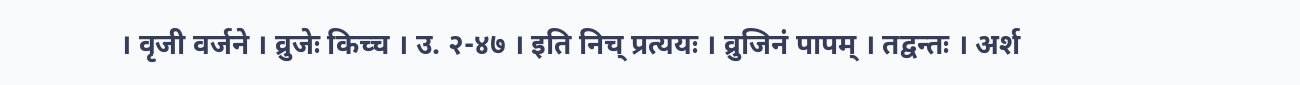। वृजी वर्जने । व्रुजेः किच्च । उ. २-४७ । इति निच् प्रत्ययः । व्रुजिनं पापम् । तद्वन्तः । अर्श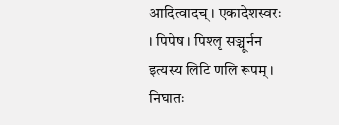आदित्वादच् । एकादेशस्वरः । पिपेष । पिश्लृ सञ्चूर्नन इत्यस्य लिटि णलि रूपम् । निघातः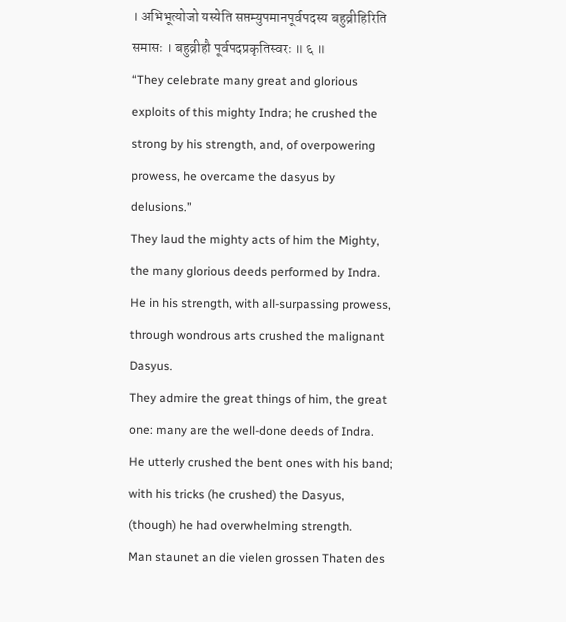। अभिभूत्योजो यस्येति सप्तम्युपमानपूर्वपदस्य बहुव्रीहिरिति समासः । बहुव्रीहौ पूर्वपदप्रकृतिस्वरः ॥ ६ ॥
“They celebrate many great and glorious exploits of this mighty Indra; he crushed the strong by his strength, and, of overpowering prowess, he overcame the dasyus by delusions.”
They laud the mighty acts of him the Mighty, the many glorious deeds performed by Indra.
He in his strength, with all-surpassing prowess, through wondrous arts crushed the malignant Dasyus.
They admire the great things of him, the great one: many are the well-done deeds of Indra.
He utterly crushed the bent ones with his band; with his tricks (he crushed) the Dasyus, (though) he had overwhelming strength.
Man staunet an die vielen grossen Thaten des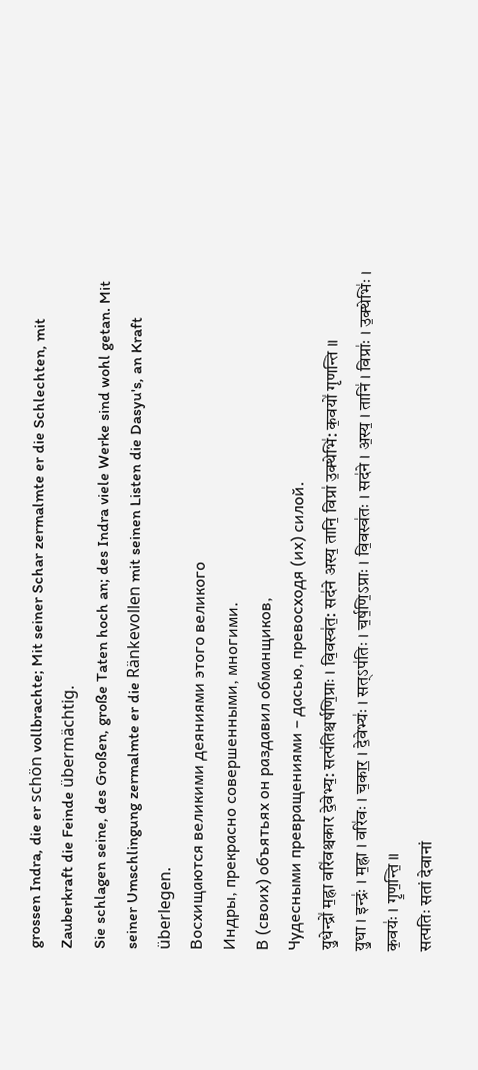grossen Indra, die er schön vollbrachte; Mit seiner Schar zermalmte er die Schlechten, mit Zauberkraft die Feinde übermächtig.
Sie schlagen seine, des Großen, große Taten hoch an; des Indra viele Werke sind wohl getan. Mit seiner Umschlingung zermalmte er die Ränkevollen mit seinen Listen die Dasyu's, an Kraft überlegen.
Восхищаются великими деяниями этого великого
Индры, прекрасно совершенными, многими.
В (своих) объятьях он раздавил обманщиков,
Чудесными превращениями – дасью, превосходя (их) силой.
यु॒धेन्द्रो॑ म॒ह्ना वरि॑वश्चकार दे॒वेभ्य॒: सत्प॑तिश्चर्षणि॒प्राः । वि॒वस्व॑त॒: सद॑ने अस्य॒ तानि॒ विप्रा॑ उ॒क्थेभि॑: क॒वयो॑ गृणन्ति ॥
यु॒धा । इन्द्रः॑ । म॒ह्ना । वरि॑वः । च॒का॒र॒ । दे॒वेभ्यः॑ । सत्ऽप॑तिः । च॒र्ष॒णि॒ऽप्राः । वि॒वस्व॑तः । सद॑ने । अ॒स्य॒ । तानि॑ । विप्राः॑ । उ॒क्थेभिः॑ । क॒वयः॑ । गृ॒ण॒न्ति॒ ॥
सत्पतिः सतां देवानां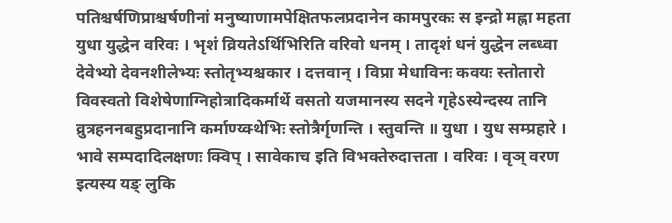पतिश्चर्षणिप्राश्चर्षणीनां मनुष्याणामपेक्षितफलप्रदानेन कामपुरकः स इन्द्रो मह्ना महता युधा युद्धेन वरिवः । भृशं व्रियतेऽर्थिभिरिति वरिवो धनम् । तादृशं धनं युद्धेन लब्ध्वा देवेभ्यो देवनशीलेभ्यः स्तोतृभ्यश्चकार । दत्तवान् । विप्रा मेधाविनः कवयः स्तोतारो विवस्वतो विशेषेणाग्निहोत्रादिकर्मार्थे वसतो यजमानस्य सदने गृहेऽस्येन्दस्य तानि व्रुत्रहननबहुप्रदानानि कर्माण्य्क्थेभिः स्तोत्रैर्गृणन्ति । स्तुवन्ति ॥ युधा । युध सम्प्रहारे । भावे सम्पदादिलक्षणः क्विप् । सावेकाच इति विभक्तेरुदात्तता । वरिवः । वृञ् वरण इत्यस्य यङ् लुकि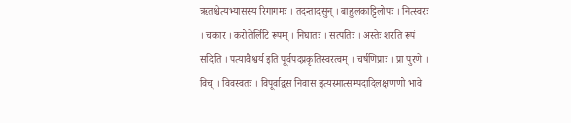ऋतश्चेत्यभ्यासस्य रिगागमः । तदन्तादसुन् । बाहुलकाट्टिलोपः । नित्स्वरः । चकार । करोतेर्लिटि रूपम् । निघातः । सत्पतिः । अस्तेः शरति रूपं सदिति । पत्यावैश्वर्य इति पूर्वपदप्रकृतिस्वरत्वम् । चर्षणिप्राः । प्रा पुरणे । विच् । विवस्वतः । विपूर्वाद्वस निवास इत्यस्मात्सम्पदादिलक्षणणो भावे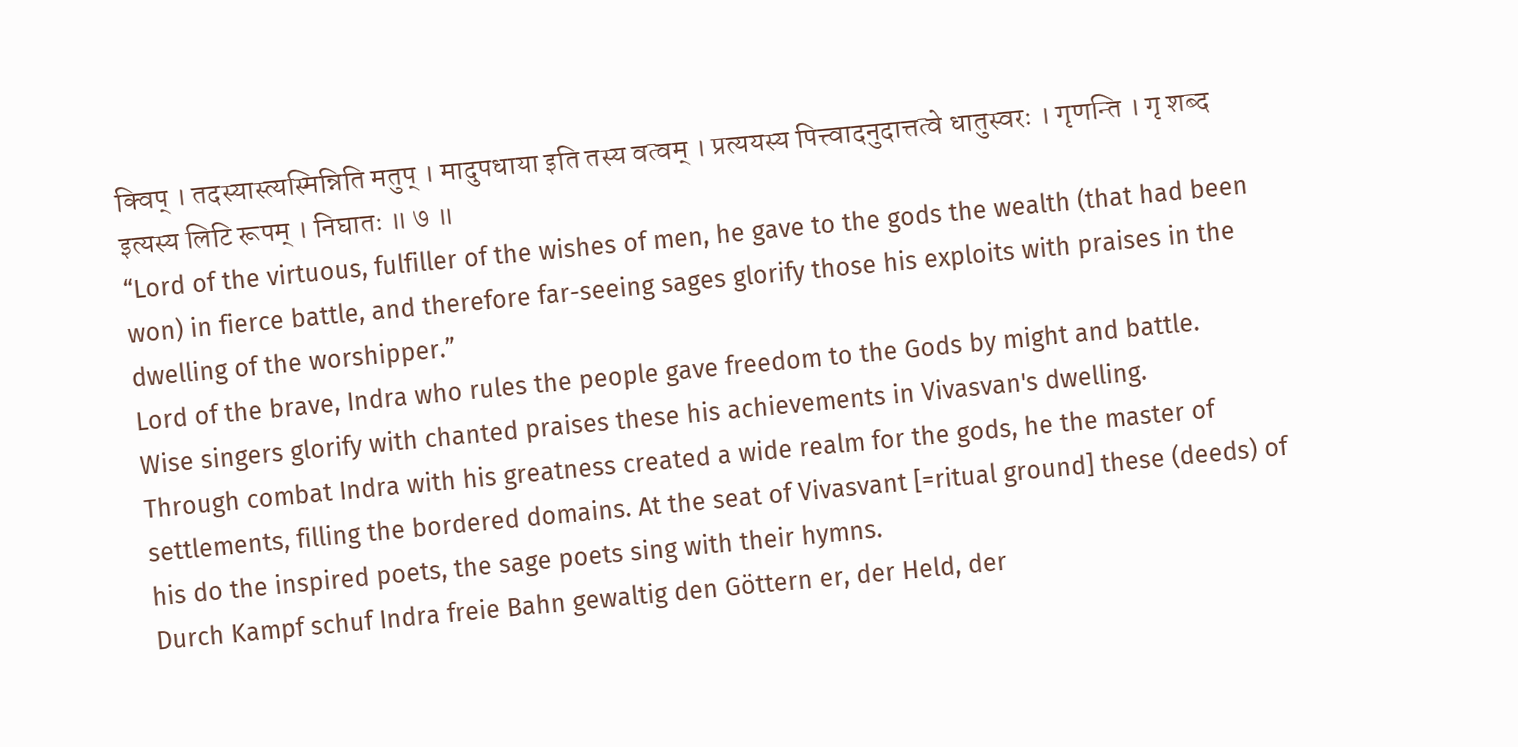क्विप् । तदस्यास्त्यस्मिन्निति मतुप् । मादुपधाया इति तस्य वत्वम् । प्रत्ययस्य पित्त्वादनुदात्तत्वे धातुस्वरः । गृणन्ति । गृ शब्द इत्यस्य लिटि रूपम् । निघातः ॥ ७ ॥
“Lord of the virtuous, fulfiller of the wishes of men, he gave to the gods the wealth (that had been won) in fierce battle, and therefore far-seeing sages glorify those his exploits with praises in the dwelling of the worshipper.”
Lord of the brave, Indra who rules the people gave freedom to the Gods by might and battle.
Wise singers glorify with chanted praises these his achievements in Vivasvan's dwelling.
Through combat Indra with his greatness created a wide realm for the gods, he the master of settlements, filling the bordered domains. At the seat of Vivasvant [=ritual ground] these (deeds) of his do the inspired poets, the sage poets sing with their hymns.
Durch Kampf schuf Indra freie Bahn gewaltig den Göttern er, der Held, der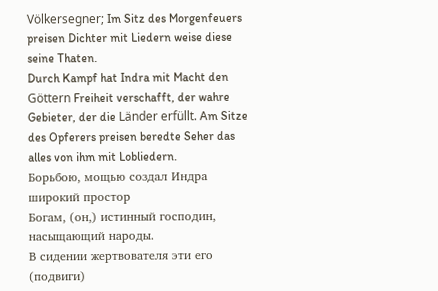Völkersegner; Im Sitz des Morgenfeuers preisen Dichter mit Liedern weise diese seine Thaten.
Durch Kampf hat Indra mit Macht den Göttern Freiheit verschafft, der wahre Gebieter, der die Länder erfüllt. Am Sitze des Opferers preisen beredte Seher das alles von ihm mit Lobliedern.
Борьбою, мощью создал Индра широкий простор
Богам, (он,) истинный господин, насыщающий народы.
В сидении жертвователя эти его (подвиги)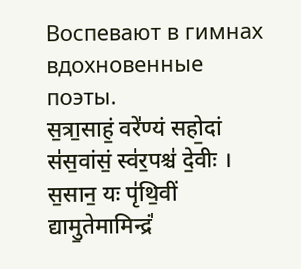Воспевают в гимнах вдохновенные поэты.
स॒त्रा॒साहं॒ वरे॑ण्यं सहो॒दां स॑स॒वांसं॒ स्व॑र॒पश्च॑ दे॒वीः । स॒सान॒ यः पृ॑थि॒वीं द्यामु॒तेमामिन्द्रं॑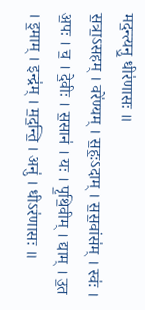मद॒न्त्यनु॒ धीर॑णासः ॥
स॒त्रा॒ऽसहम् । वरे॑ण्यम् । स॒हः॒ऽदाम् । स॒स॒वांस॑म् । स्वः॑ । अ॒पः । च॒ । दे॒वीः । स॒सान॑ । यः । पृ॒थि॒वीम् । द्याम् । उ॒त । इ॒माम् । इन्द्र॑म् । म॒द॒न्ति॒ । अनु॑ । धीऽर॑णासः ॥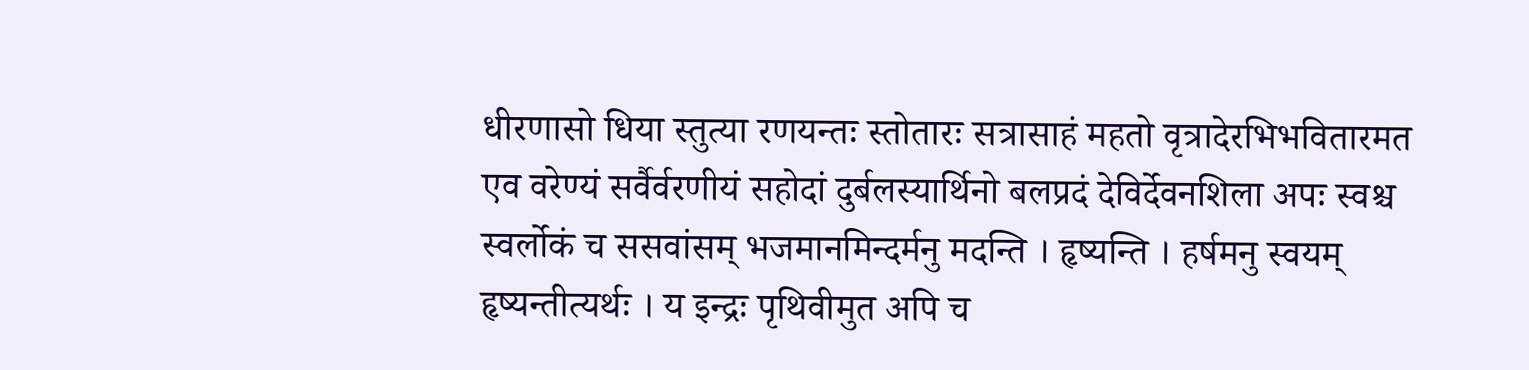धीरणासो धिया स्तुत्या रणयन्तः स्तोतारः सत्रासाहं महतो वृत्रादेरभिभवितारमत एव वरेण्यं सर्वैर्वरणीयं सहोदां दुर्बलस्यार्थिनो बलप्रदं देविर्देवनशिला अपः स्वश्च स्वर्लोकं च ससवांसम् भजमानमिन्दर्मनु मदन्ति । हृष्यन्ति । हर्षमनु स्वयम् हृष्यन्तीत्यर्थः । य इन्द्रः पृथिवीमुत अपि च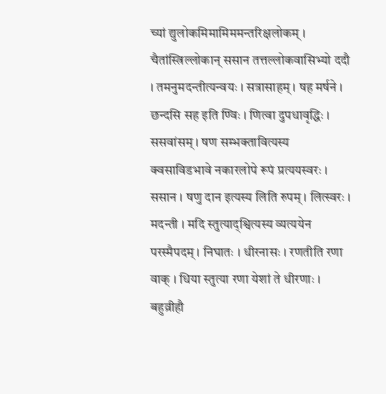च्यां द्युलोकमिमामिममन्तरिक्षलोकम् । चैतांस्त्रिल्लोकान् ससान तत्तल्लोकवासिभ्यो ददौ । तमनुमदन्तीत्यन्वयः । सत्रासाहम् । षह मर्षने । छन्दसि सह इति ण्विः । णित्वा दुपधावृद्धिः । ससवांसम् । षण सम्भक्तावित्यस्य क्वसाविडभावे नकारलोपे रूपं प्रत्ययस्वरः । ससान । षणु दान इत्यस्य लिति रुपम् । लित्स्वरः । मदन्ती । मदि स्तुत्याद्श्वित्यस्य व्यत्ययेन परस्मैपदम् । निघातः । धीरनासः । रणतीति रणा वाक् । धिया स्तुत्या रणा येशां ते धीरणाः । बहुव्रीहौ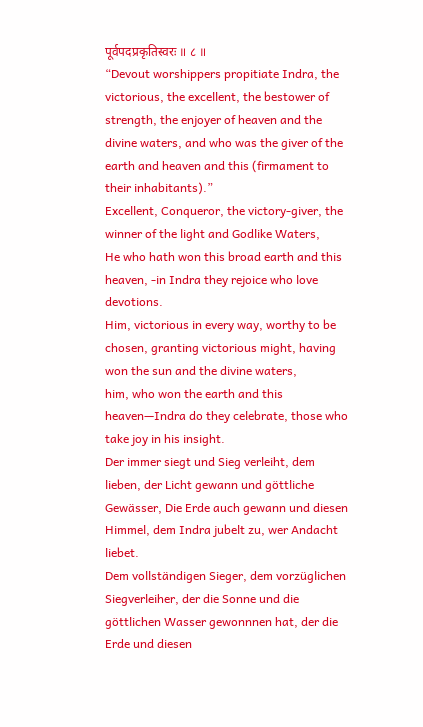पूर्वपदप्रकृतिस्वरः ॥ ८ ॥
“Devout worshippers propitiate Indra, the victorious, the excellent, the bestower of strength, the enjoyer of heaven and the divine waters, and who was the giver of the earth and heaven and this (firmament to their inhabitants).”
Excellent, Conqueror, the victory-giver, the winner of the light and Godlike Waters,
He who hath won this broad earth and this heaven, -in Indra they rejoice who love devotions.
Him, victorious in every way, worthy to be chosen, granting victorious might, having won the sun and the divine waters,
him, who won the earth and this heaven—Indra do they celebrate, those who take joy in his insight.
Der immer siegt und Sieg verleiht, dem lieben, der Licht gewann und göttliche Gewässer, Die Erde auch gewann und diesen Himmel, dem Indra jubelt zu, wer Andacht liebet.
Dem vollständigen Sieger, dem vorzüglichen Siegverleiher, der die Sonne und die göttlichen Wasser gewonnnen hat, der die Erde und diesen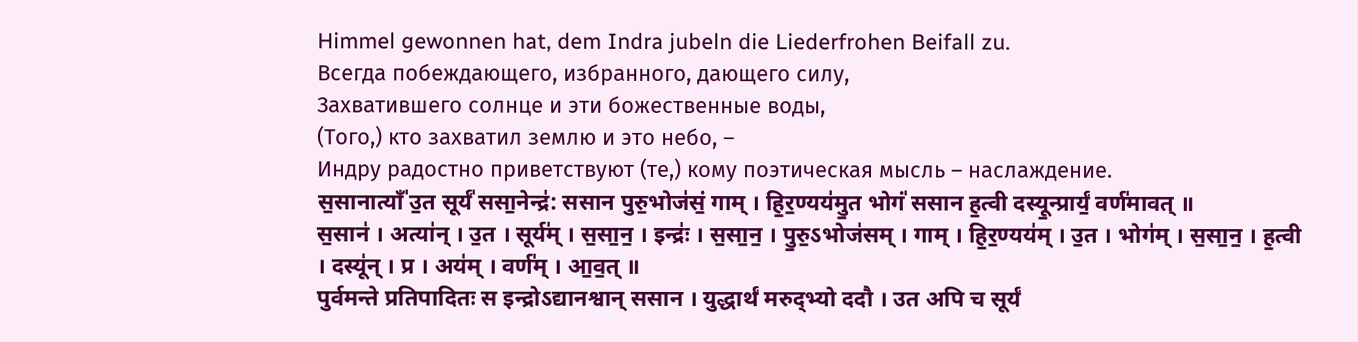Himmel gewonnen hat, dem Indra jubeln die Liederfrohen Beifall zu.
Всегда побеждающего, избранного, дающего силу,
Захватившего солнце и эти божественные воды,
(Того,) кто захватил землю и это небо, –
Индру радостно приветствуют (те,) кому поэтическая мысль – наслаждение.
स॒सानात्याँ॑ उ॒त सूर्यं॑ ससा॒नेन्द्र॑: ससान पुरु॒भोज॑सं॒ गाम् । हि॒र॒ण्यय॑मु॒त भोगं॑ ससान ह॒त्वी दस्यू॒न्प्रार्यं॒ वर्ण॑मावत् ॥
स॒सान॑ । अत्या॑न् । उ॒त । सूर्य॑म् । स॒सा॒न॒ । इन्द्रः॑ । स॒सा॒न॒ । पु॒रु॒ऽभोज॑सम् । गाम् । हि॒र॒ण्यय॑म् । उ॒त । भोग॑म् । स॒सा॒न॒ । ह॒त्वी । दस्यू॑न् । प्र । अय॑म् । वर्ण॑म् । आ॒व॒त् ॥
पुर्वमन्ते प्रतिपादितः स इन्द्रोऽद्यानश्वान् ससान । युद्धार्थं मरुद्भ्यो ददौ । उत अपि च सूर्यं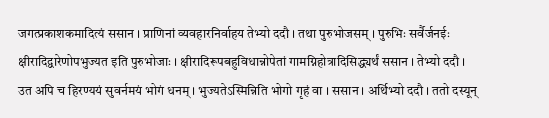जगत्प्रकाशकमादित्यं ससान । प्राणिनां व्यवहारनिर्वाहय तेभ्यो ददौ । तथा पुरुभोजसम् । पुरुभिः सर्वैर्जनईः क्षीरादिद्वारेणोपभुज्यत इति पुरुभोजाः । क्षीरादिरूपबहुविधान्नोपेतां गामग्निहोत्रादिसिद्ध्यर्थं ससान । तेभ्यो ददौ । उत अपि च हिरण्ययं सुवर्नमयं भोगं धनम् । भुज्यतेऽस्मिन्निति भोगो गृहं वा । ससान । अर्थिभ्यो ददौ । ततो दस्यून्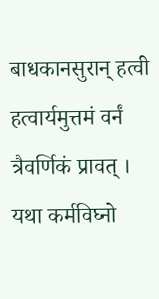बाधकानसुरान् हत्वी हत्वार्यमुत्तमं वर्नं त्रैवर्णिकं प्रावत् । यथा कर्मविघ्नो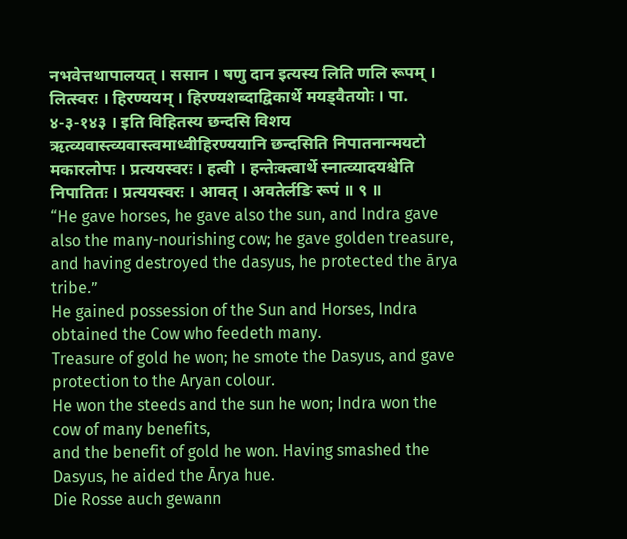नभवेत्तथापालयत् । ससान । षणु दान इत्यस्य लिति णलि रूपम् । लित्स्वरः । हिरण्ययम् । हिरण्यशब्दाद्विकार्थे मयड्वैतयोः । पा. ४-३-१४३ । इति विहितस्य छन्दसि विशय ऋत्व्यवास्त्व्यवास्त्वमाध्वीहिरण्ययानि छन्दसिति निपातनान्मयटो मकारलोपः । प्रत्ययस्वरः । हत्वी । हन्तेःक्त्वार्थे स्नात्व्यादयश्चेति निपातितः । प्रत्ययस्वरः । आवत् । अवतेर्लङि रूपं ॥ ९ ॥
“He gave horses, he gave also the sun, and Indra gave also the many-nourishing cow; he gave golden treasure, and having destroyed the dasyus, he protected the ārya tribe.”
He gained possession of the Sun and Horses, Indra obtained the Cow who feedeth many.
Treasure of gold he won; he smote the Dasyus, and gave protection to the Aryan colour.
He won the steeds and the sun he won; Indra won the cow of many benefits,
and the benefit of gold he won. Having smashed the Dasyus, he aided the Ārya hue.
Die Rosse auch gewann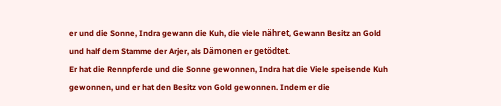er und die Sonne, Indra gewann die Kuh, die viele nähret, Gewann Besitz an Gold und half dem Stamme der Arjer, als Dämonen er getödtet.
Er hat die Rennpferde und die Sonne gewonnen, Indra hat die Viele speisende Kuh gewonnen, und er hat den Besitz von Gold gewonnen. Indem er die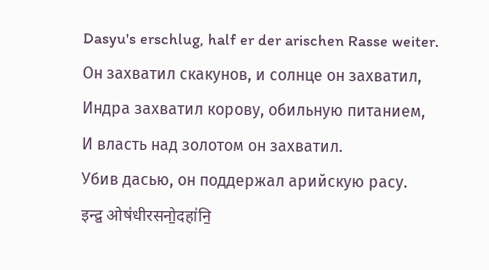Dasyu's erschlug, half er der arischen Rasse weiter.
Он захватил скакунов, и солнце он захватил,
Индра захватил корову, обильную питанием,
И власть над золотом он захватил.
Убив дасью, он поддержал арийскую расу.
इन्द्र॒ ओष॑धीरसनो॒दहा॑नि॒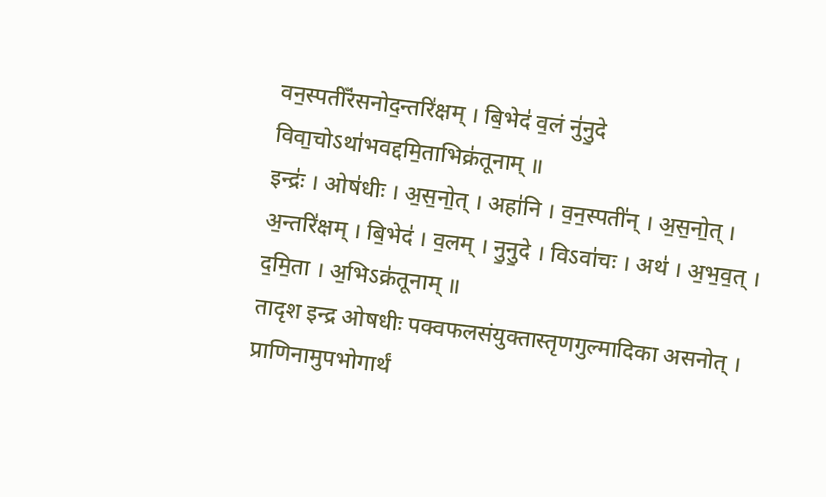वन॒स्पतीँ॑रसनोद॒न्तरि॑क्षम् । बि॒भेद॑ व॒लं नु॑नु॒दे विवा॒चोऽथा॑भवद्दमि॒ताभिक्र॑तूनाम् ॥
इन्द्रः॑ । ओष॑धीः । अ॒स॒नो॒त् । अहा॑नि । व॒न॒स्पती॑न् । अ॒स॒नो॒त् । अ॒न्तरि॑क्षम् । बि॒भेद॑ । व॒लम् । नु॒नु॒दे । विऽवा॑चः । अथ॑ । अ॒भ॒व॒त् । द॒मि॒ता । अ॒भिऽक्र॑तूनाम् ॥
तादृश इन्द्र ओषधीः पक्वफलसंयुक्तास्तृणगुल्मादिका असनोत् । प्राणिनामुपभोगार्थं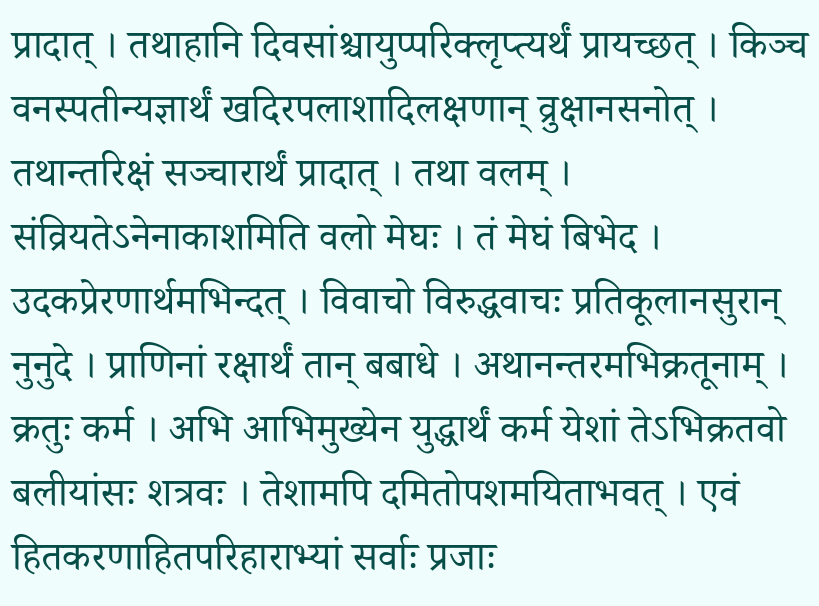प्रादात् । तथाहानि दिवसांश्चायुप्परिक्लृप्त्यर्थं प्रायच्छत् । किञ्च वनस्पतीन्यज्ञार्थं खदिरपलाशादिलक्षणान् व्रुक्षानसनोत् । तथान्तरिक्षं सञ्चारार्थं प्रादात् । तथा वलम् । संव्रियतेऽनेनाकाशमिति वलो मेघः । तं मेघं बिभेद । उदकप्रेरणार्थमभिन्दत् । विवाचो विरुद्धवाचः प्रतिकूलानसुरान् नुनुदे । प्राणिनां रक्षार्थं तान् बबाधे । अथानन्तरमभिक्रतूनाम् । क्रतुः कर्म । अभि आभिमुख्येन युद्धार्थं कर्म येशां तेऽभिक्रतवो बलीयांसः शत्रवः । तेशामपि दमितोपशमयिताभवत् । एवं हितकरणाहितपरिहाराभ्यां सर्वाः प्रजाः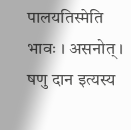पालयतिस्मेति भावः । असनोत् । षणु दान इत्यस्य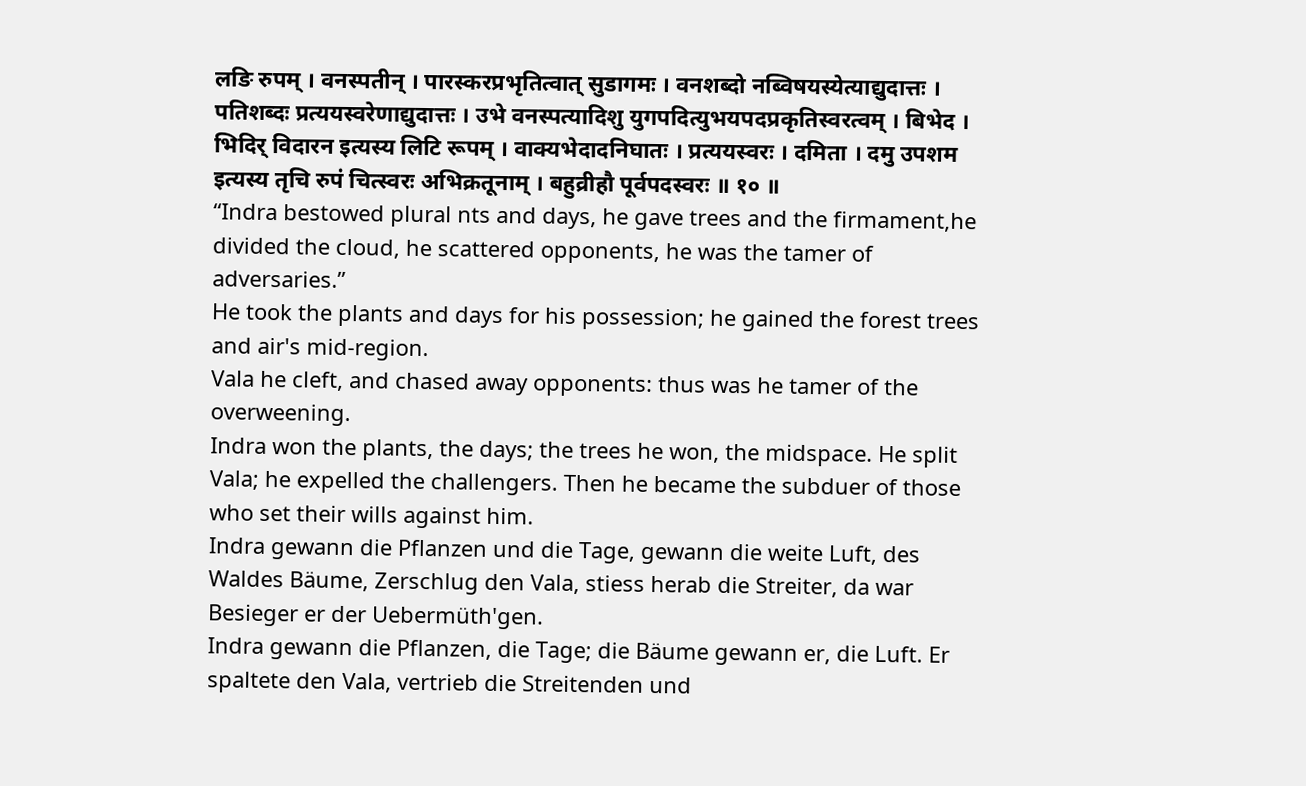लङि रुपम् । वनस्पतीन् । पारस्करप्रभृतित्वात् सुडागमः । वनशब्दो नब्विषयस्येत्याद्युदात्तः । पतिशब्दः प्रत्ययस्वरेणाद्युदात्तः । उभे वनस्पत्यादिशु युगपदित्युभयपदप्रकृतिस्वरत्वम् । बिभेद । भिदिर् विदारन इत्यस्य लिटि रूपम् । वाक्यभेदादनिघातः । प्रत्ययस्वरः । दमिता । दमु उपशम इत्यस्य तृचि रुपं चित्स्वरः अभिक्रतूनाम् । बहुव्रीहौ पूर्वपदस्वरः ॥ १० ॥
“Indra bestowed plural nts and days, he gave trees and the firmament,he divided the cloud, he scattered opponents, he was the tamer of adversaries.”
He took the plants and days for his possession; he gained the forest trees and air's mid-region.
Vala he cleft, and chased away opponents: thus was he tamer of the overweening.
Indra won the plants, the days; the trees he won, the midspace. He split Vala; he expelled the challengers. Then he became the subduer of those who set their wills against him.
Indra gewann die Pflanzen und die Tage, gewann die weite Luft, des Waldes Bäume, Zerschlug den Vala, stiess herab die Streiter, da war Besieger er der Uebermüth'gen.
Indra gewann die Pflanzen, die Tage; die Bäume gewann er, die Luft. Er spaltete den Vala, vertrieb die Streitenden und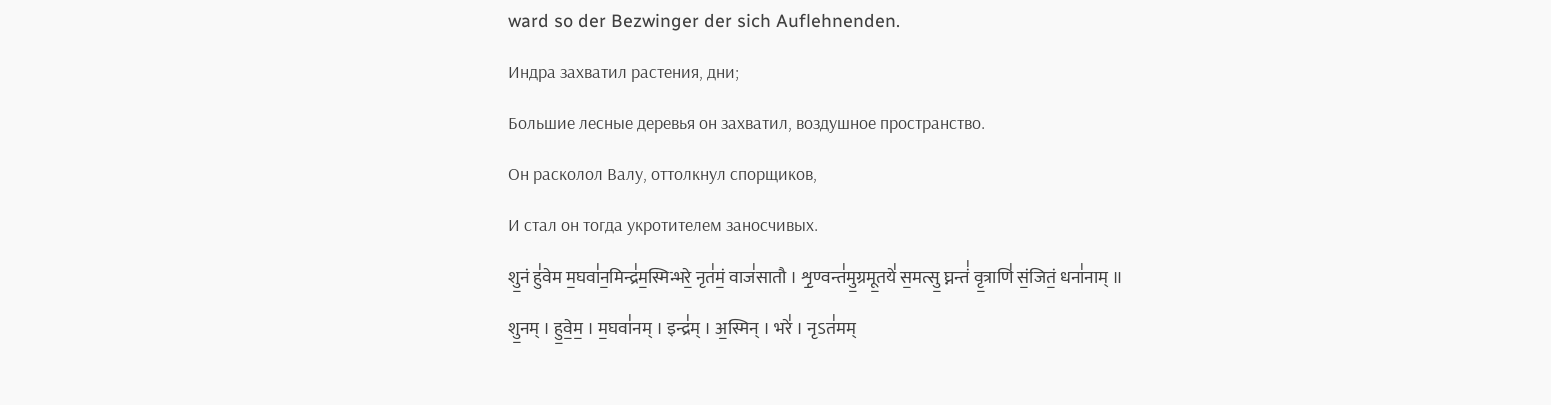ward so der Bezwinger der sich Auflehnenden.
Индра захватил растения, дни;
Большие лесные деревья он захватил, воздушное пространство.
Он расколол Валу, оттолкнул спорщиков,
И стал он тогда укротителем заносчивых.
शु॒नं हु॑वेम म॒घवा॑न॒मिन्द्र॑म॒स्मिन्भरे॒ नृत॑मं॒ वाज॑सातौ । शृ॒ण्वन्त॑मु॒ग्रमू॒तये॑ स॒मत्सु॒ घ्नन्तं॑ वृ॒त्राणि॑ सं॒जितं॒ धना॑नाम् ॥
शु॒नम् । हु॒वे॒म॒ । म॒घवा॑नम् । इन्द्र॑म् । अ॒स्मिन् । भरे॑ । नृऽत॑मम्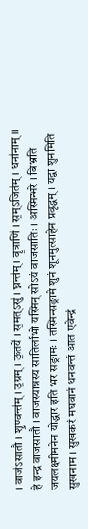। वाज॑ऽसातौ । शृ॒ण्वन्त॑म् । उ॒ग्रम् । ऊ॒तये॑ । स॒मत्ऽसु॑ । घ्नन्त॑म् । वृ॒त्राणि॑ । स॒म्ऽजित॑म् । धना॑नाम् ॥
हे इन्द्र वाजसातौ । वाजस्यान्नस्य सातिर्लाभो यस्मिन् सोऽयं वाजसातिः । अस्मिन्भरे । बिभ्रति जयलक्ष्मीमनेन योद्धार इति भर सङ्रामः । तस्मिन्सङ्रामे शुनं शूनमुत्साहेन प्रवृद्धम् । यद्वा शुनमिति सुखनाम । सुखकरं मघवानं धनवन्तं आत एवेन्द्रं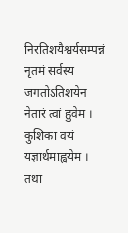निरतिशयैश्वर्यसम्पन्नं नृतमं सर्वस्य जगतोऽतिशयेन नेतारं त्वां हुवेम । कुशिका वयं यज्ञार्थमाह्वयेम । तथा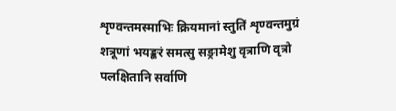शृण्वन्तमस्माभिः क्रियमानां स्तुतिं शृण्वन्तमुग्रं शत्रूणां भयङ्करं समत्सु सङ्रामेशु वृत्राणि वृत्रो पलक्षितानि सर्वाणि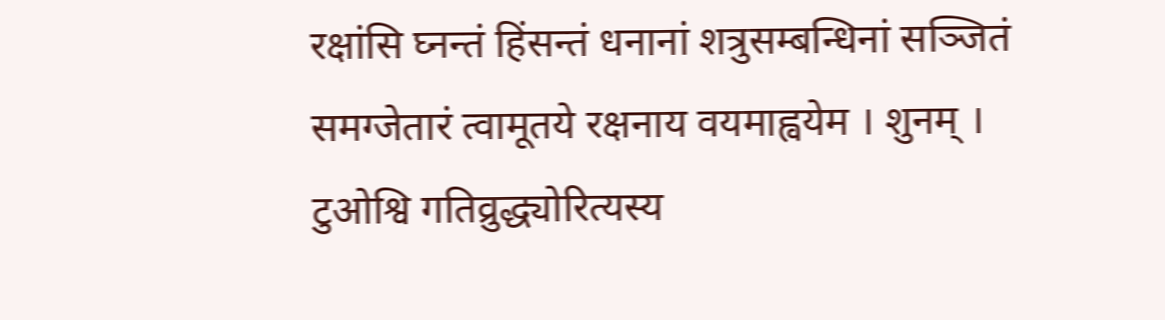रक्षांसि घ्नन्तं हिंसन्तं धनानां शत्रुसम्बन्धिनां सञ्जितं समग्जेतारं त्वामूतये रक्षनाय वयमाह्वयेम । शुनम् । टुओश्वि गतिव्रुद्ध्योरित्यस्य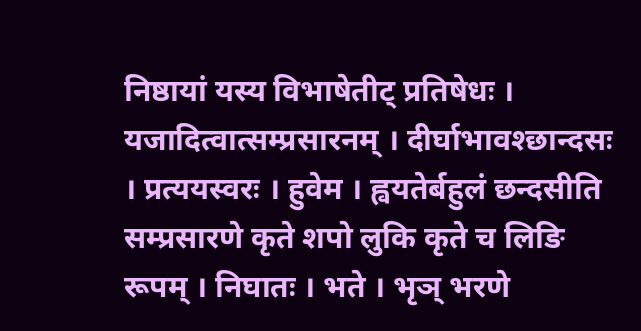निष्ठायां यस्य विभाषेतीट् प्रतिषेधः । यजादित्वात्सम्प्रसारनम् । दीर्घाभावश्छान्दसः । प्रत्ययस्वरः । हुवेम । ह्वयतेर्बहुलं छन्दसीति सम्प्रसारणे कृते शपो लुकि कृते च लिङि रूपम् । निघातः । भते । भृञ् भरणे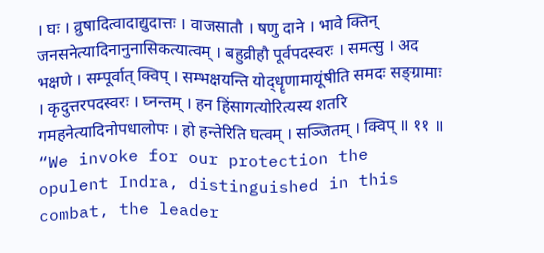। घः । व्रुषादित्वादाद्युदात्तः । वाजसातौ । षणु दाने । भावे क्तिन् जनसनेत्यादिनानुनासिकत्यात्वम् । बहुव्रीहौ पूर्वपदस्वरः । समत्सु । अद भक्षणे । सम्पूर्वात् क्विप् । सम्भक्षयन्ति योद्धॄणामायूंषीति समदः सङ्ग्रामाः । कृदुत्तरपदस्वरः । घ्नन्तम् । हन हिंसागत्योरित्यस्य शतरि गमहनेत्यादिनोपधालोपः । हो हन्तेरिति घत्वम् । सञ्जितम् । क्विप् ॥ ११ ॥
“We invoke for our protection the opulent Indra, distinguished in this combat, the leader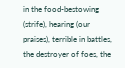in the food-bestowing (strife), hearing (our praises), terrible in battles, the destroyer of foes, the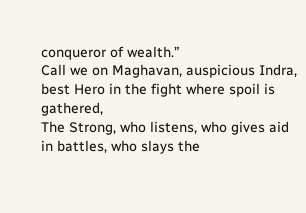conqueror of wealth.”
Call we on Maghavan, auspicious Indra, best Hero in the fight where spoil is gathered,
The Strong, who listens, who gives aid in battles, who slays the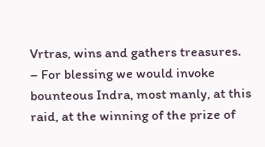Vrtras, wins and gathers treasures.
– For blessing we would invoke bounteous Indra, most manly, at this raid, at the winning of the prize of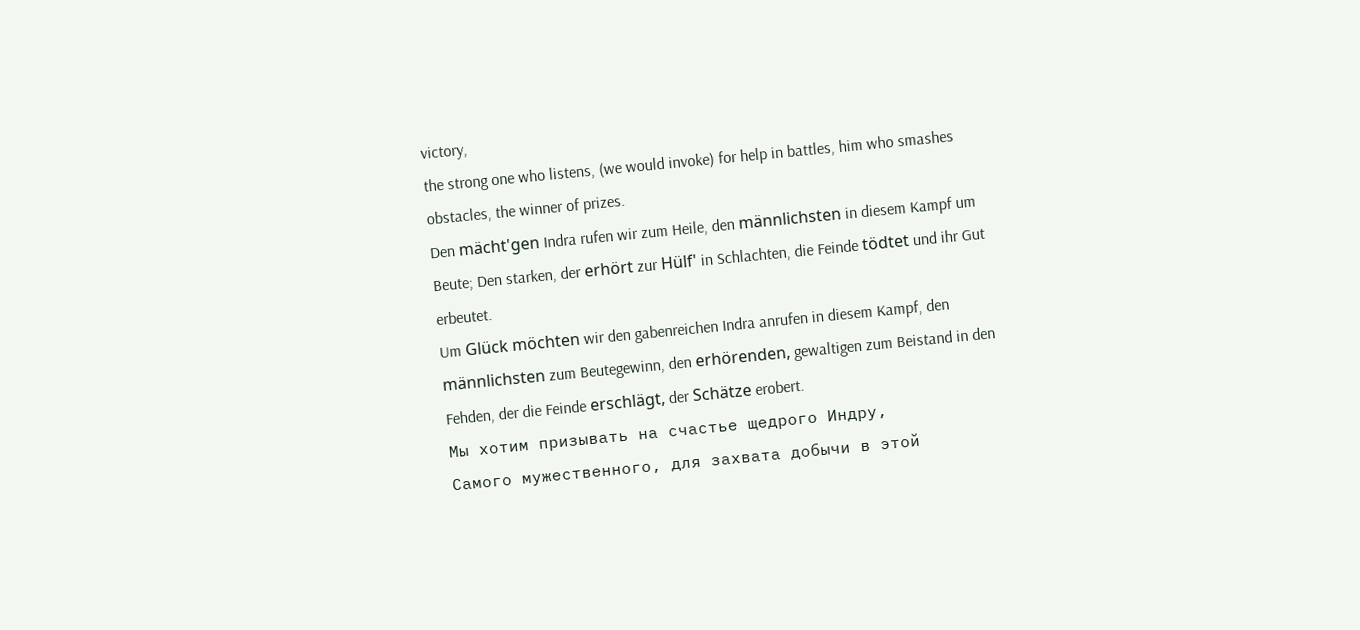victory,
the strong one who listens, (we would invoke) for help in battles, him who smashes obstacles, the winner of prizes.
Den mächt'gen Indra rufen wir zum Heile, den männlichsten in diesem Kampf um Beute; Den starken, der erhört zur Hülf' in Schlachten, die Feinde tödtet und ihr Gut erbeutet.
Um Glück möchten wir den gabenreichen Indra anrufen in diesem Kampf, den männlichsten zum Beutegewinn, den erhörenden, gewaltigen zum Beistand in den Fehden, der die Feinde erschlägt, der Schätze erobert.
Мы хотим призывать на счастье щедрого Индру,
Самого мужественного, для захвата добычи в этой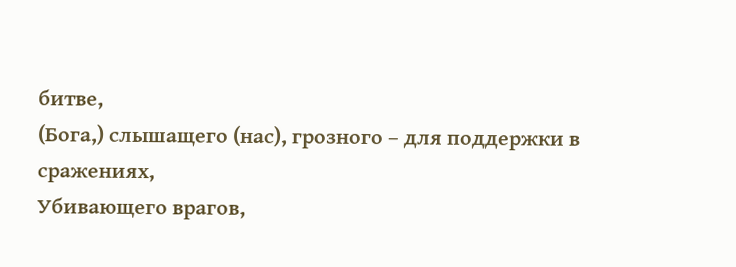битве,
(Бога,) слышащего (нас), грозного – для поддержки в сражениях,
Убивающего врагов,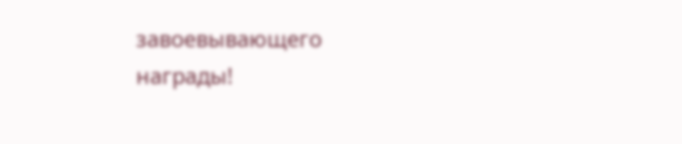завоевывающего награды!